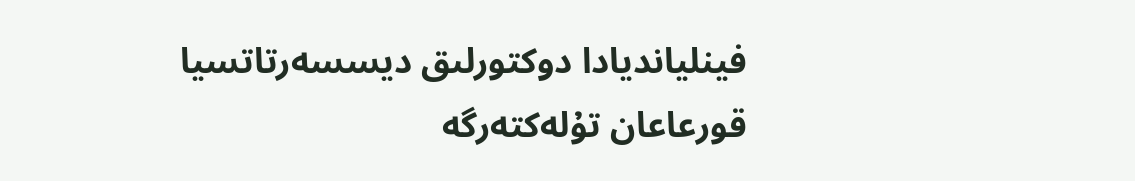فينليانديادا دوكتورلىق ديسسەرتاتسيا قورعاعان تۇلەكتەرگە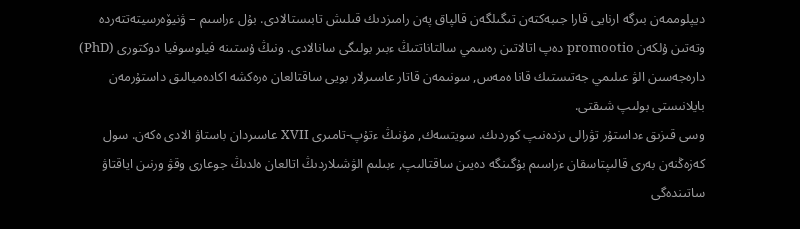ديپلوممەن بىرگە ارنايى قارا جىبەكتەن تىگىلگەن قالپاق پەن رامىزدىك قىلىش تابىستالادى. بۇل ءراسىم – ۋنيۆەرسيتەتتەردە وتەتىن ۇلكەن promootio دەپ اتالاتىن رەسمي سالتاناتتىڭ ءبىر بولىگى سانالادى. ونىڭ ۇستىنە فيلوسوفيا دوكتورى (PhD) دارەجەسىن الۋ عىلىمي جەتىستىك قانا ەمەس, سونىمەن قاتار عاسىرلار بويى ساقتالعان ەرەكشە اكادەميالىق داستۇرمەن بايلانىستى بولىپ شىقتى.
وسى قىزىق ءداستۇر تۋرالى ىزدەنىپ كوردىك. سويتسەك, مۇنىڭ ءتۇپ-تامىرى XVII عاسىردان باستاۋ الادى ەكەن. سول كەزەڭنەن بەرى قالىپتاسقان ءراسىم بۇگىنگە دەيىن ساقتالىپ, ءبىلىم الۋشىلاردىڭ اتالعان ەلدىڭ جوعارى وقۋ ورنىن اياقتاۋ ساتىندەگى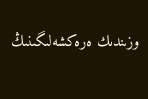وزىندىك ەرەكشەلىگىنىڭ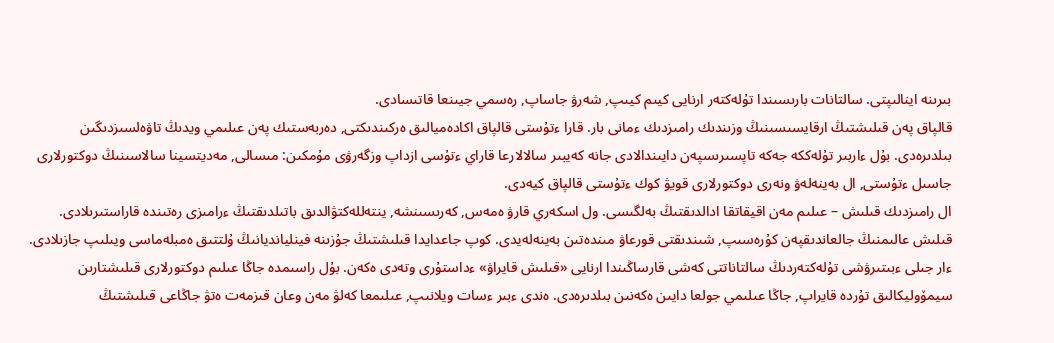بىرىنە اينالىپتى. سالتانات بارىسىندا تۇلەكتەر ارنايى كيىم كيىپ, شەرۋ جاساپ, رەسمي جيىنعا قاتىسادى.
قالپاق پەن قىلىشتىڭ ارقايسىسىنىڭ وزىندىك رامىزدىك ءمانى بار. قارا ءتۇستى قالپاق اكادەميالىق ەركىندىكتى, دەربەستىك پەن عىلىمي ويدىڭ تاۋەلسىزدىگىن بىلدىرەدى. بۇل ءاربىر تۇلەككە جەكە تاپسىرىسپەن دايىندالادى جانە كەيبىر سالالارعا قاراي ءتۇسى ازداپ وزگەرۋى مۇمكىن: مىسالى, مەديتسينا سالاسىنىڭ دوكتورلارى جاسىل ءتۇستى, ال بەينەلەۋ ونەرى دوكتورلارى قويۋ كوك ءتۇستى قالپاق كيەدى.
ال رامىزدىك قىلىش – عىلىم مەن اقيقاتقا ادالدىقتىڭ بەلگىسى. ول اسكەري قارۋ ەمەس, كەرىسىنشە, ينتەللەكتۋالدىق باتىلدىقتىڭ ءرامىزى رەتىندە قاراستىرىلادى. قىلىش عالىمنىڭ جالعاندىقپەن كۇرەسىپ, شىندىقتى قورعاۋ مىندەتىن بەينەلەيدى. كوپ جاعدايدا قىلىشتىڭ جۇزىنە فينليانديانىڭ ۇلتتىق ەمبلەماسى ويىلىپ جازىلادى. ءار جىلى ءبىتىرۋشى تۇلەكتەردىڭ سالتاناتتى كەشى قارساڭىندا ارنايى «قىلىش قايراۋ» ءداستۇرى وتەدى ەكەن. بۇل راسىمدە جاڭا عىلىم دوكتورلارى قىلىشتارىن سيمۆوليكالىق تۇردە قايراپ, جاڭا عىلىمي جولعا دايىن ەكەنىن بىلدىرەدى. ەندى ءبىر ءسات ويلانىپ, عىلىمعا كەلۋ مەن وعان قىزمەت ەتۋ جاڭاعى قىلىشتىڭ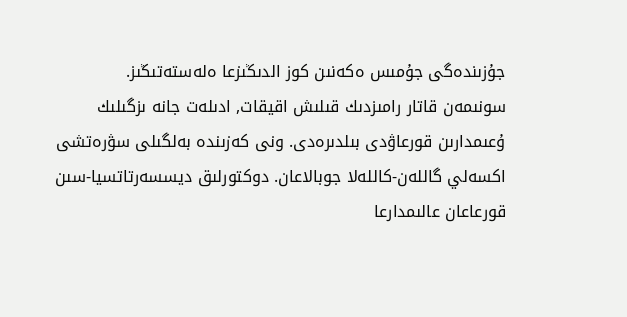جۇزىندەگى جۇمىس ەكەنىن كوز الدىڭىزعا ەلەستەتىڭىز.
سونىمەن قاتار رامىزدىك قىلىش اقيقات, ادىلەت جانە ىزگىلىك ۇعىمدارىن قورعاۋدى بىلدىرەدى. ونى كەزىندە بەلگىلى سۋرەتشى اكسەلي گاللەن-كاللەلا جوبالاعان. دوكتورلىق ديسسەرتاتسيا-سىن قورعاعان عالىمدارعا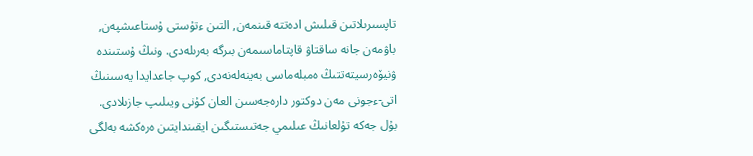تاپسىرىلاتىن قىلىش ادەتتە قىنمەن, التىن ءتۇستى ۇستاعىشپەن, باۋمەن جانە ساقتاۋ قاپتاماسىمەن بىرگە بەرىلەدى. ونىڭ ۇستىندە ۋنيۆەرسيتەتتىڭ ەمبلەماسى بەينەلەنەدى, كوپ جاعدايدا يەسىنىڭ اتى-ءجونى مەن دوكتور دارەجەسىن العان كۇنى ويىلىپ جازىلادى. بۇل جەكە تۇلعانىڭ عىلىمي جەتىستىگىن ايقىندايتىن ەرەكشە بەلگى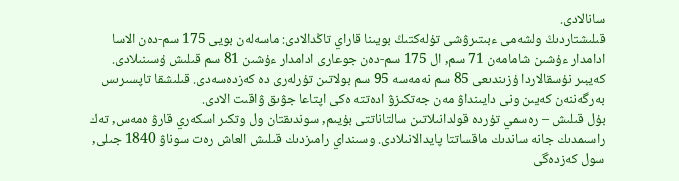سانالادى.
قىلىشتاردىڭ ولشەمى ءبىتىرۋشى تۇلەكتىڭ بويىنا قاراي تاڭدالادى: ماسەلەن بويى 175 سم-دەن الاسا ادامدار ءۇشىن شامامەن 71 سم, ال 175 سم-دەن جوعارى ادامدار ءۇشىن 81 سم قىلىش ۇسىنىلادى. كەيبىر نۇسقالاردا ۇزىندىعى 85 سم نەمەسە 95 سم بولاتىن تۇرلەرى دە كەزدەسەدى. قىلىشقا تاپسىرىس بەرگەننەن كەيىن ونى دايىنداۋ مەن جەتكىزۋ ادەتتە ەكى اپتاعا جۋىق ۋاقىت الادى.
بۇل قىلىش – رەسمي تۇردە قولدانىلاتىن سالتاناتتى بۇيىم, سوندىقتان ول وتكىر اسكەري قارۋ ەمەس, تەك راسىمدىك جانە ساندىك ماقساتتا پايدالانىلادى. وسىنداي رامىزدىك قىلىش العاش رەت سوناۋ 1840 جىلى, سول كەزدەگى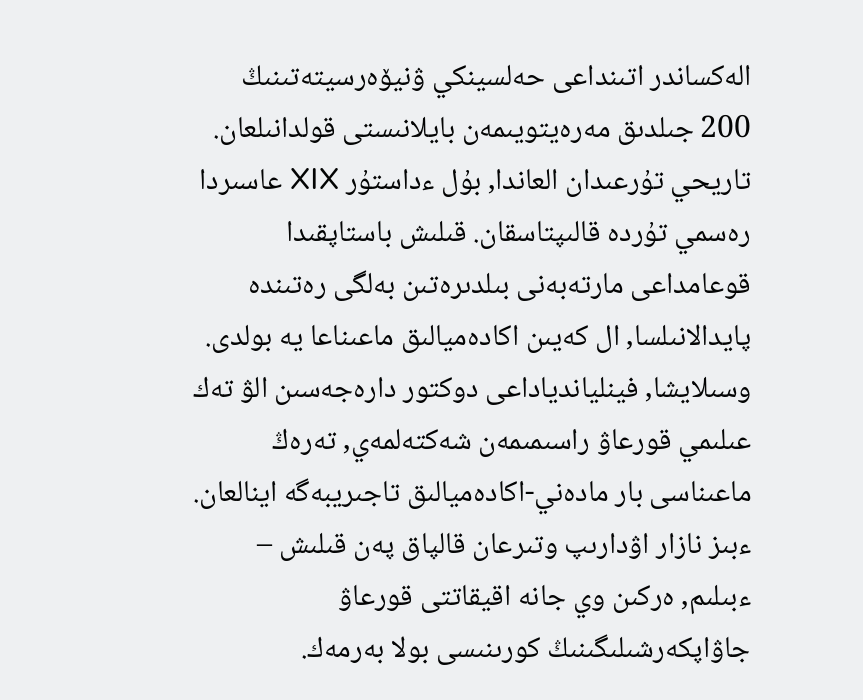الەكساندر اتىنداعى حەلسينكي ۋنيۆەرسيتەتىنىڭ 200 جىلدىق مەرەيتويىمەن بايلانىستى قولدانىلعان.
تاريحي تۇرعىدان العاندا, بۇل ءداستۇر XIX عاسىردا رەسمي تۇردە قالىپتاسقان. قىلىش باستاپقىدا قوعامداعى مارتەبەنى بىلدىرەتىن بەلگى رەتىندە پايدالانىلسا, ال كەيىن اكادەميالىق ماعىناعا يە بولدى.
وسىلايشا, فينلياندياداعى دوكتور دارەجەسىن الۋ تەك عىلىمي قورعاۋ راسىمىمەن شەكتەلمەي, تەرەڭ ماعىناسى بار مادەني-اكادەميالىق تاجىريبەگە اينالعان. ءبىز نازار اۋدارىپ وتىرعان قالپاق پەن قىلىش – ءبىلىم, ەركىن وي جانە اقيقاتتى قورعاۋ جاۋاپكەرشىلىگىنىڭ كورىنىسى بولا بەرمەك.